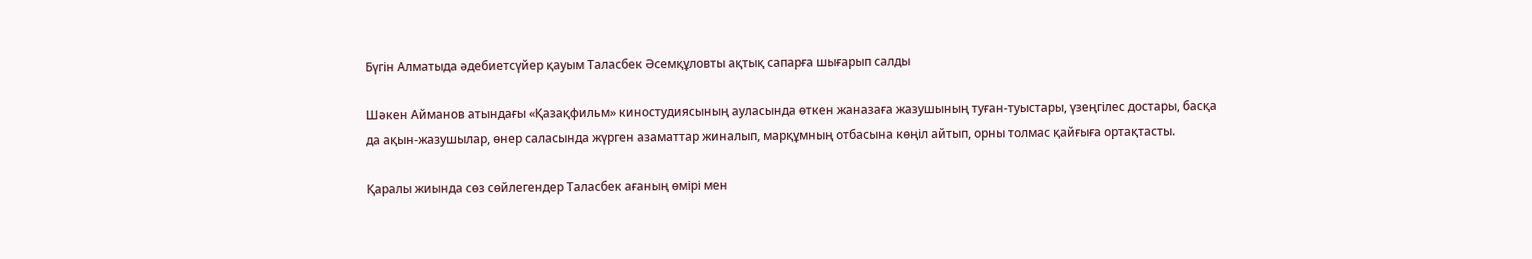Бүгін Алматыда әдебиетсүйер қауым Таласбек Әсемқұловты ақтық сапарға шығарып салды

Шәкен Айманов атындағы «Қазақфильм» киностудиясының ауласында өткен жаназаға жазушының туған-туыстары, үзеңгілес достары, басқа да ақын-жазушылар, өнер саласында жүрген азаматтар жиналып, марқұмның отбасына көңіл айтып, орны толмас қайғыға ортақтасты.

Қаралы жиында сөз сөйлегендер Таласбек ағаның өмірі мен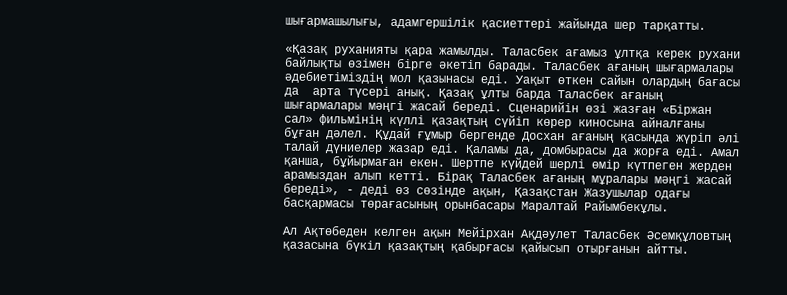шығармашылығы, адамгершілік қасиеттері жайында шер тарқатты.

«Қазақ руханияты қара жамылды. Таласбек ағамыз ұлтқа керек рухани байлықты өзімен бірге әкетіп барады. Таласбек ағаның шығармалары әдебиетіміздің мол қазынасы еді. Уақыт өткен сайын олардың бағасы да  арта түсері анық. Қазақ ұлты барда Таласбек ағаның шығармалары мәңгі жасай береді. Сценарийін өзі жазған «Біржан сал» фильмінің күллі қазақтың сүйіп көрер киносына айналғаны бұған дәлел. Құдай ғұмыр бергенде Досхан ағаның қасында жүріп әлі талай дүниелер жазар еді. Қаламы да, домбырасы да жорға еді. Амал қанша, бұйырмаған екен. Шертпе күйдей шерлі өмір күтпеген жерден арамыздан алып кетті. Бірақ Таласбек ағаның мұралары мәңгі жасай береді», - деді өз сөзінде ақын, Қазақстан Жазушылар одағы басқармасы төрағасының орынбасары Маралтай Райымбекұлы.

Ал Ақтөбеден келген ақын Мейірхан Ақдәулет Таласбек Әсемқұловтың қазасына бүкіл қазақтың қабырғасы қайысып отырғанын айтты.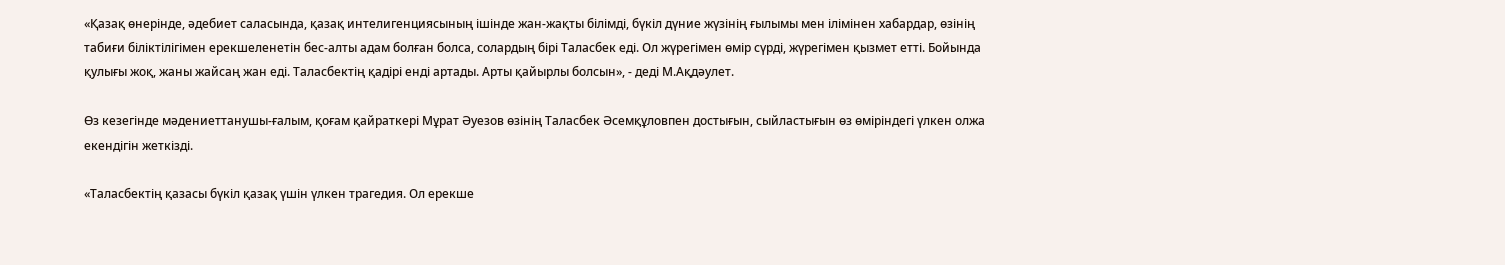«Қазақ өнерінде, әдебиет саласында, қазақ интелигенциясының ішінде жан-жақты білімді, бүкіл дүние жүзінің ғылымы мен ілімінен хабардар, өзінің табиғи біліктілігімен ерекшеленетін бес-алты адам болған болса, солардың бірі Таласбек еді. Ол жүрегімен өмір сүрді, жүрегімен қызмет етті. Бойында қулығы жоқ, жаны жайсаң жан еді. Таласбектің қадірі енді артады. Арты қайырлы болсын», - деді М.Ақдәулет.

Өз кезегінде мәдениеттанушы-ғалым, қоғам қайраткері Мұрат Әуезов өзінің Таласбек Әсемқұловпен достығын, сыйластығын өз өміріндегі үлкен олжа екендігін жеткізді.

«Таласбектің қазасы бүкіл қазақ үшін үлкен трагедия. Ол ерекше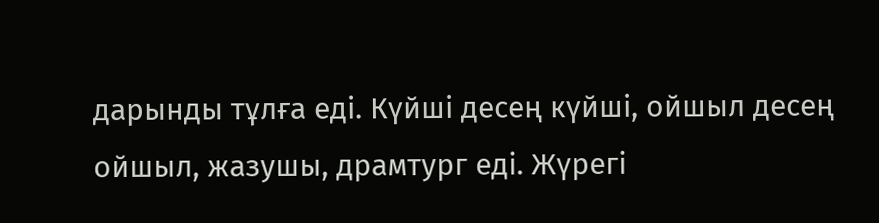дарынды тұлға еді. Күйші десең күйші, ойшыл десең ойшыл, жазушы, драмтург еді. Жүрегі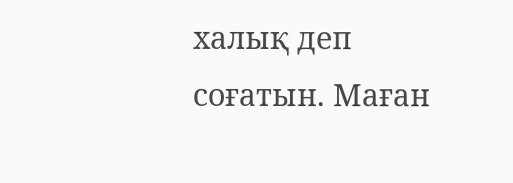халық деп соғатын. Маған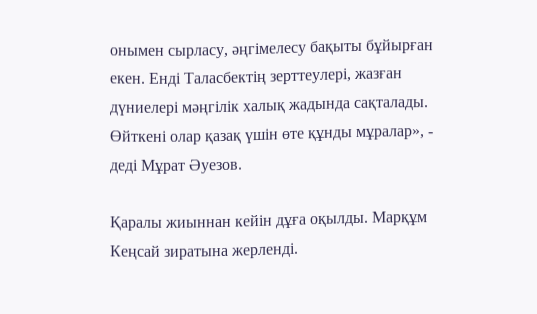онымен сырласу, әңгімелесу бақыты бұйырған екен. Енді Таласбектің зерттеулері, жазған дүниелері мәңгілік халық жадында сақталады. Өйткені олар қазақ үшін өте құнды мұралар», - деді Мұрат Әуезов.

Қаралы жиыннан кейін дұға оқылды. Марқұм Кеңсай зиратына жерленді.